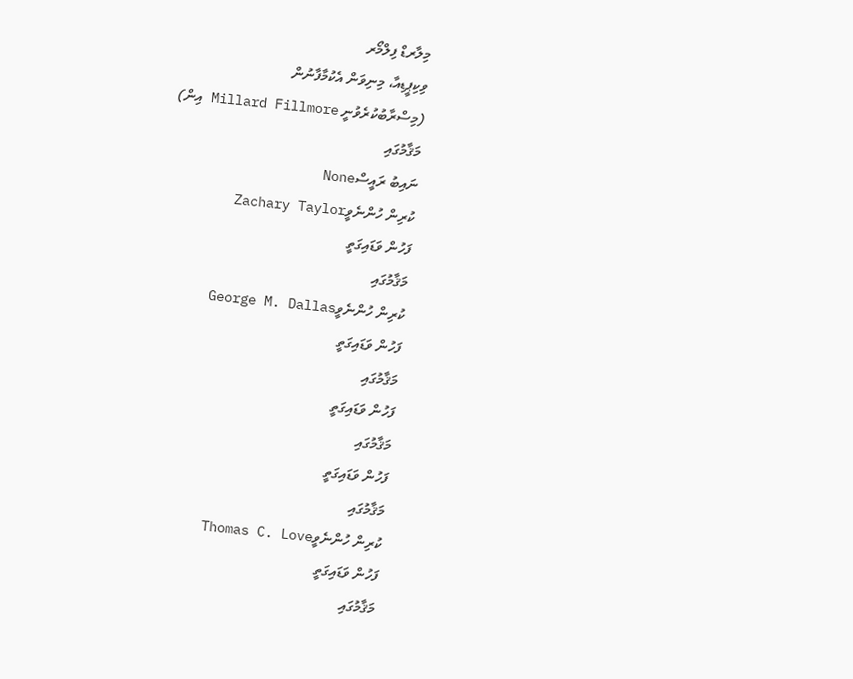މިލާރޑް ފިލްމޯރ
ވިކިޕީޑިއާ، މިނިވަން އެކުމާފާނުން
(މިސްރާބުކުރެވުނީ Millard Fillmore އިން)
މަޤާމުގައި
ނައިބު ރައީސްNone
ކުރިން ހުންނެވީZachary Taylor
ފަހުން ވަޑައިގަތީ
މަޤާމުގައި
ކުރިން ހުންނެވީGeorge M. Dallas
ފަހުން ވަޑައިގަތީ
މަޤާމުގައި
ފަހުން ވަޑައިގަތީ
މަޤާމުގައި
ފަހުން ވަޑައިގަތީ
މަޤާމުގައި
ކުރިން ހުންނެވީThomas C. Love
ފަހުން ވަޑައިގަތީ
މަޤާމުގައި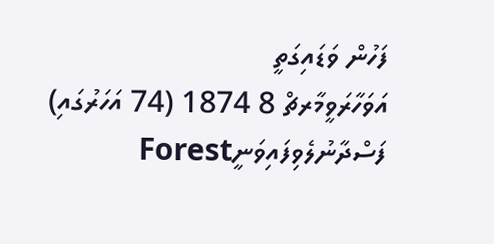ފަހުން ވަޑައިގަތީ
އަވަހާރަވީމާރޗް 8 1874 (74 އަހަރުގައި)
ފަސްދާނުލެވިފައިވަނީForest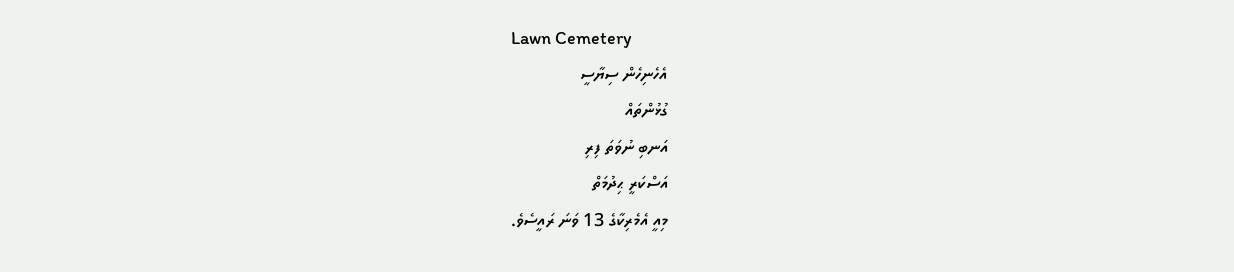Lawn Cemetery
އެހެނިހެން ސިޔާސީ
ގުޅުންތައް
އަނބި ނުވަތަ ފިރި
އަސްކަރީ ޙިދުމަތް
މިއީ އެމެރިކާގެ 13 ވަނަ ރައީސެވެ.